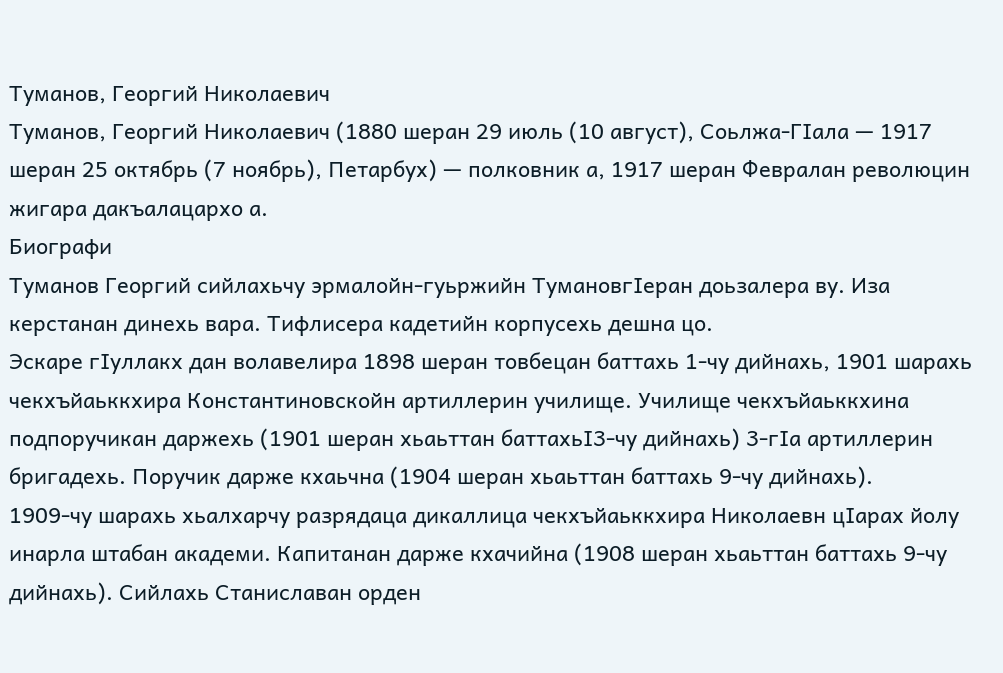Туманов, Георгий Николаевич
Туманов, Георгий Николаевич (1880 шеран 29 июль (10 август), Соьлжа-ГӀала — 1917 шеран 25 октябрь (7 ноябрь), Петарбух) — полковник а, 1917 шеран Февралан революцин жигара дакъалацархо а.
Биографи
Туманов Георгий сийлахьчу эрмалойн-гуьржийн ТумановгӀеран доьзалера ву. Иза керстанан динехь вара. Тифлисера кадетийн корпусехь дешна цо.
Эскаре гӀуллакх дан волавелира 1898 шеран товбецан баттахь 1-чу дийнахь, 1901 шарахь чекхъйаьккхира Константиновскойн артиллерин училище. Училище чекхъйаьккхина подпоручикан даржехь (1901 шеран хьаьттан баттахьӀ3-чу дийнахь) 3-гӀа артиллерин бригадехь. Поручик дарже кхаьчна (1904 шеран хьаьттан баттахь 9-чу дийнахь).
1909-чу шарахь хьалхарчу разрядаца дикаллица чекхъйаьккхира Николаевн цӀарах йолу инарла штабан академи. Капитанан дарже кхачийна (1908 шеран хьаьттан баттахь 9-чу дийнахь). Сийлахь Станиславан орден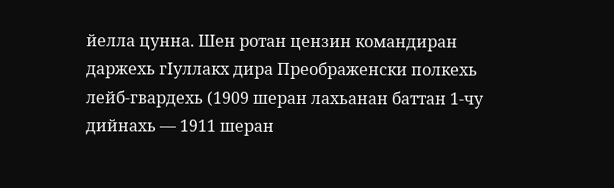йелла цунна. Шен ротан цензин командиран даржехь гӀуллакх дира Преображенски полкехь лейб-гвардехь (1909 шеран лахьанан баттан 1-чу дийнахь — 1911 шеран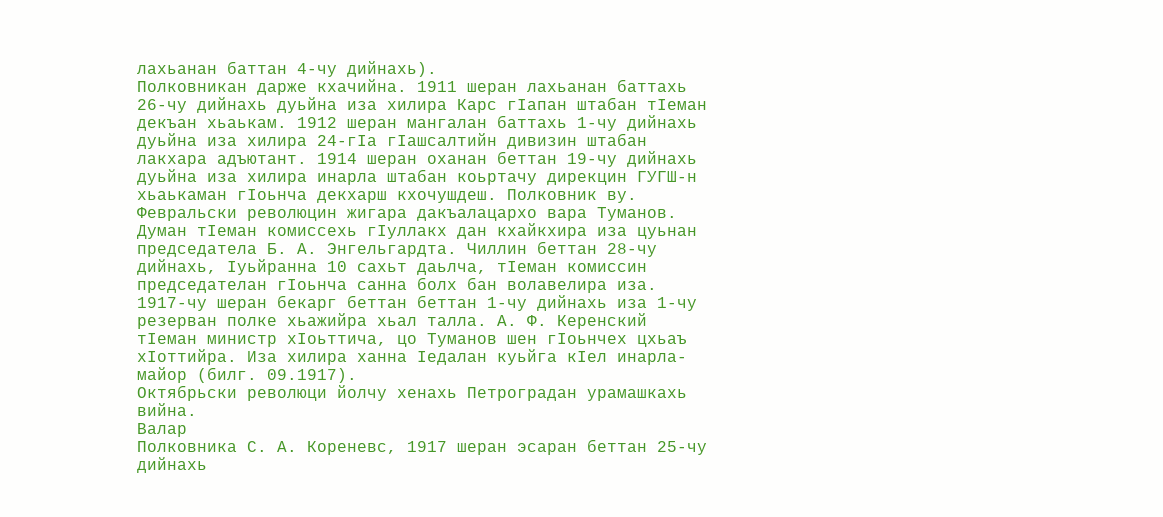лахьанан баттан 4-чу дийнахь).
Полковникан дарже кхачийна. 1911 шеран лахьанан баттахь 26-чу дийнахь дуьйна иза хилира Карс гӀапан штабан тӀеман декъан хьаькам. 1912 шеран мангалан баттахь 1-чу дийнахь дуьйна иза хилира 24-гӀа гӀашсалтийн дивизин штабан лакхара адъютант. 1914 шеран оханан беттан 19-чу дийнахь дуьйна иза хилира инарла штабан коьртачу дирекцин ГУГШ-н хьаькаман гӀоьнча декхарш кхочушдеш. Полковник ву.
Февральски революцин жигара дакъалацархо вара Туманов. Думан тӀеман комиссехь гӀуллакх дан кхайкхира иза цуьнан председатела Б. А. Энгельгардта. Чиллин беттан 28-чу дийнахь, Ӏуьйранна 10 сахьт даьлча, тӀеман комиссин председателан гӀоьнча санна болх бан волавелира иза. 1917-чу шеран бекарг беттан беттан 1-чу дийнахь иза 1-чу резерван полке хьажийра хьал талла. А. Ф. Керенский тӀеман министр хӀоьттича, цо Туманов шен гӀоьнчех цхьаъ хӀоттийра. Иза хилира ханна Ӏедалан куьйга кӀел инарла-майор (билг. 09.1917).
Октябрьски революци йолчу хенахь Петроградан урамашкахь вийна.
Валар
Полковника С. А. Кореневс, 1917 шеран эсаран беттан 25-чу дийнахь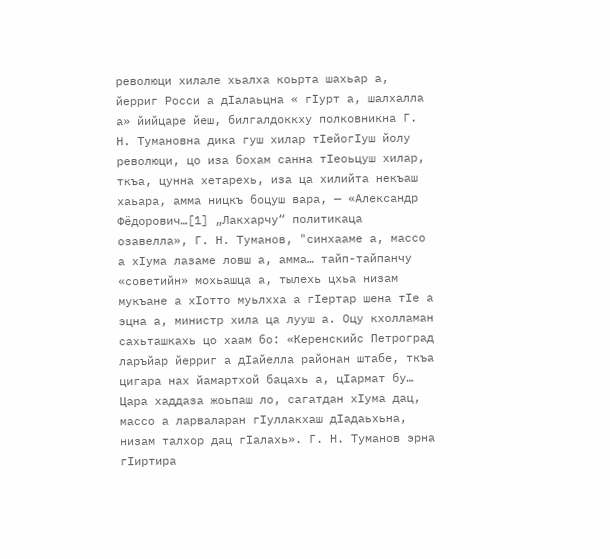революци хилале хьалха коьрта шахьар а, йерриг Росси а дӀалаьцна « гӀурт а, шалхалла а» йийцаре йеш, билгалдоккху полковникна Г. Н. Тумановна дика гуш хилар тӀейогӀуш йолу революци, цо иза бохам санна тӀеоьцуш хилар, ткъа, цунна хетарехь, иза ца хилийта некъаш хаьара, амма ницкъ боцуш вара, — «Александр Фёдорович…[1] „Лакхарчу“ политикаца озавелла», Г. Н. Туманов, "синхааме а, массо а хӀума лазаме ловш а, амма… тайп-тайпанчу «советийн» мохьашца а, тылехь цхьа низам мукъане а хӀотто муьлхха а гӀертар шена тӀе а эцна а, министр хила ца лууш а. Оцу кхолламан сахьташкахь цо хаам бо: «Керенскийс Петроград ларъйар йерриг а дӀайелла районан штабе, ткъа цигара нах йамартхой бацахь а, цӀармат бу… Цара хаддаза жоьпаш ло, сагатдан хӀума дац, массо а ларваларан гӀуллакхаш дӀадаьхьна, низам талхор дац гӀалахь». Г. Н. Туманов эрна гӀиртира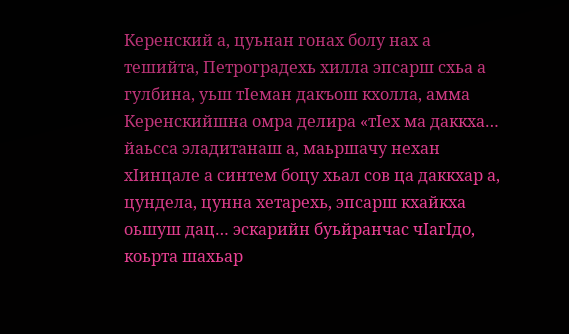Керенский а, цуьнан гонах болу нах а тешийта, Петроградехь хилла эпсарш схьа а гулбина, уьш тӀеман дакъош кхолла, амма Керенскийшна омра делира «тӀех ма даккха…
йаьсса эладитанаш а, маьршачу нехан хӀинцале а синтем боцу хьал сов ца даккхар а, цундела, цунна хетарехь, эпсарш кхайкха оьшуш дац… эскарийн буьйранчас чӀагӀдо, коьрта шахьар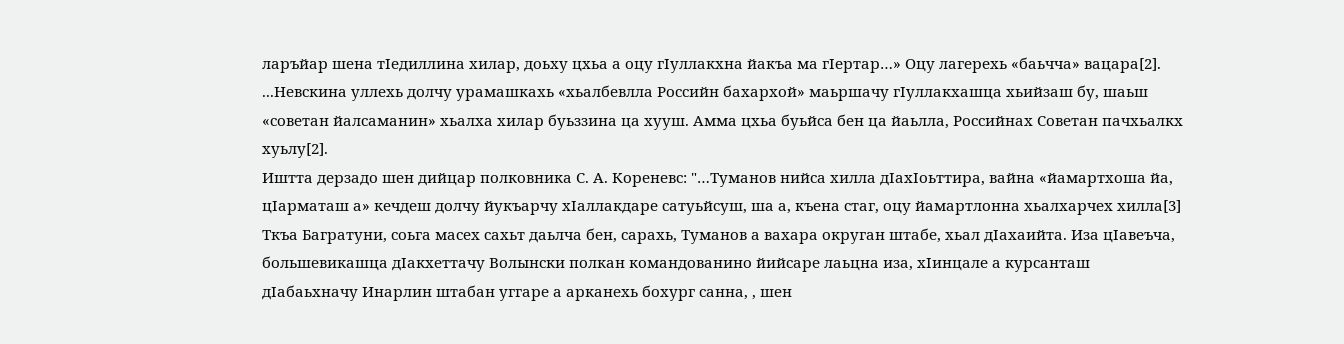ларъйар шена тӀедиллина хилар, доьху цхьа а оцу гӀуллакхна йакъа ма гӀертар…» Оцу лагерехь «баьчча» вацара[2].
...Невскина уллехь долчу урамашкахь «хьалбевлла Российн бахархой» маьршачу гӀуллакхашца хьийзаш бу, шаьш «советан йалсаманин» хьалха хилар буьззина ца хууш. Амма цхьа буьйса бен ца йаьлла, Российнах Советан пачхьалкх хуьлу[2].
Иштта дерзадо шен дийцар полковника С. А. Кореневс: "…Туманов нийса хилла дӀахӀоьттира, вайна «йамартхоша йа, цӀарматаш а» кечдеш долчу йукъарчу хӀаллакдаре сатуьйсуш, ша а, къена стаг, оцу йамартлонна хьалхарчех хилла[3] Ткъа Багратуни, соьга масех сахьт даьлча бен, сарахь, Туманов а вахара округан штабе, хьал дӀахаийта. Иза цӀавеъча, большевикашца дӀакхеттачу Волынски полкан командованино йийсаре лаьцна иза, хӀинцале а курсанташ дӀабаьхначу Инарлин штабан уггаре а арканехь бохург санна, , шен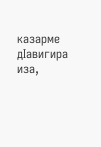казарме дӀавигира иза,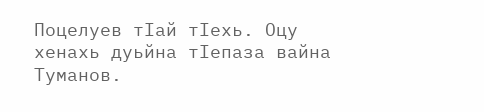Поцелуев тӀай тӀехь. Оцу хенахь дуьйна тӀепаза вайна Туманов.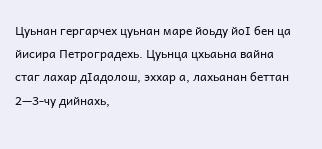Цуьнан гергарчех цуьнан маре йоьду йоӀ бен ца йисира Петроградехь. Цуьнца цхьаьна вайна стаг лахар дӀадолош, эххар а, лахьанан беттан 2—3-чу дийнахь,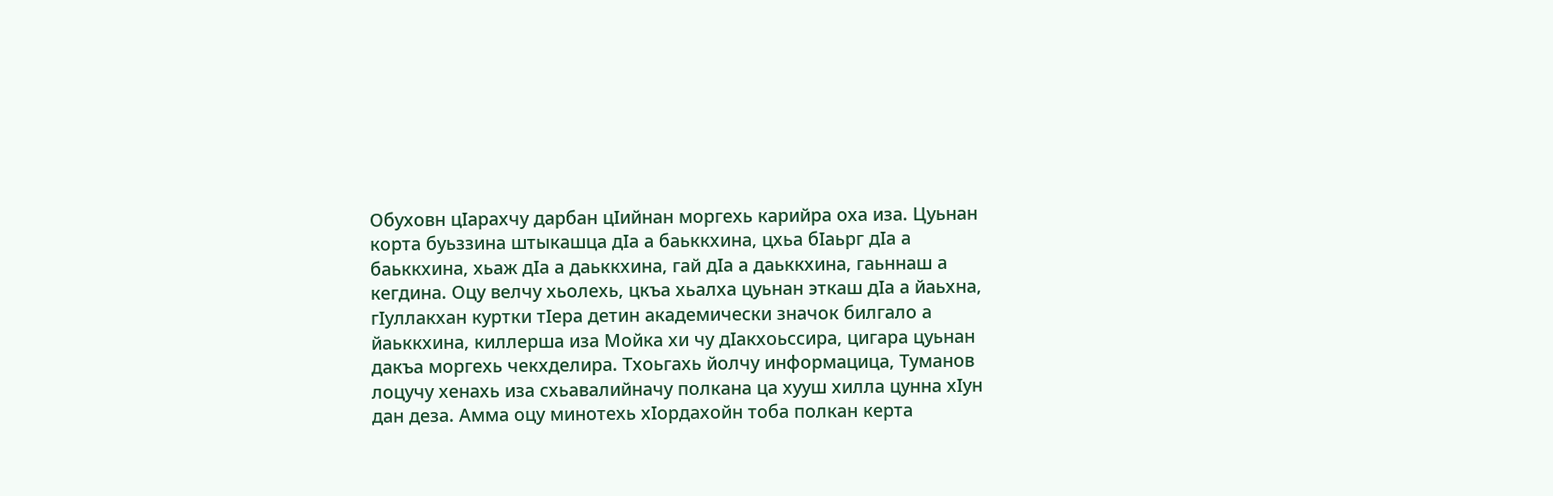Обуховн цӀарахчу дарбан цӀийнан моргехь карийра оха иза. Цуьнан корта буьззина штыкашца дӀа а баьккхина, цхьа бӀаьрг дӀа а баьккхина, хьаж дӀа а даьккхина, гай дӀа а даьккхина, гаьннаш а кегдина. Оцу велчу хьолехь, цкъа хьалха цуьнан эткаш дӀа а йаьхна, гӀуллакхан куртки тӀера детин академически значок билгало а йаьккхина, киллерша иза Мойка хи чу дӀакхоьссира, цигара цуьнан дакъа моргехь чекхделира. Тхоьгахь йолчу информацица, Туманов лоцучу хенахь иза схьавалийначу полкана ца хууш хилла цунна хӀун дан деза. Амма оцу минотехь хӀордахойн тоба полкан керта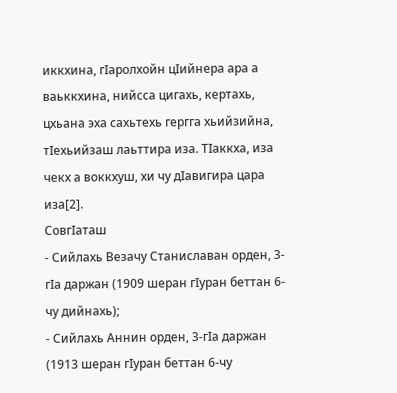иккхина, гӀаролхойн цӀийнера ара а ваьккхина, нийсса цигахь, кертахь, цхьана эха сахьтехь гергга хьийзийна, тӀехьийзаш лаьттира иза. ТӀаккха, иза чекх а воккхуш, хи чу дӀавигира цара иза[2].
СовгӀаташ
- Сийлахь Везачу Станиславан орден, 3-гӀа даржан (1909 шеран гӀуран беттан 6-чу дийнахь);
- Сийлахь Аннин орден, 3-гӀа даржан (1913 шеран гӀуран беттан 6-чу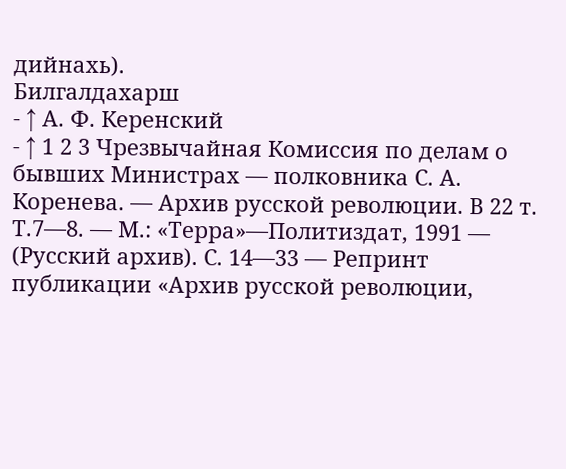дийнахь).
Билгалдахарш
- ↑ А. Ф. Керенский
- ↑ 1 2 3 Чрезвычайная Комиссия по делам о бывших Министрах — полковника С. А. Коренева. — Архив русской революции. В 22 т. Т.7—8. — М.: «Терра»—Политиздат, 1991 — (Русский архив). С. 14—33 — Репринт публикации «Архив русской революции,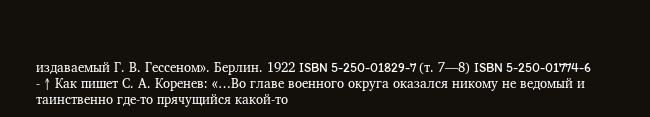издаваемый Г. В. Гессеном». Берлин. 1922 ISBN 5-250-01829-7 (т. 7—8) ISBN 5-250-01774-6
- ↑ Как пишет С. А. Коренев: «…Во главе военного округа оказался никому не ведомый и таинственно где-то прячущийся какой-то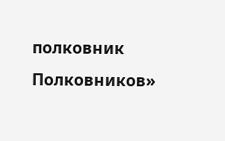полковник Полковников»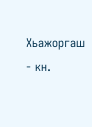Хьажоргаш
- кн.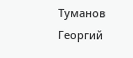Туманов Георгий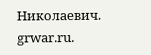Николаевич. grwar.ru.